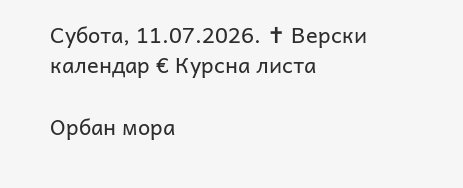Субота, 11.07.2026. ✝ Верски календар € Курсна листа

Орбан мора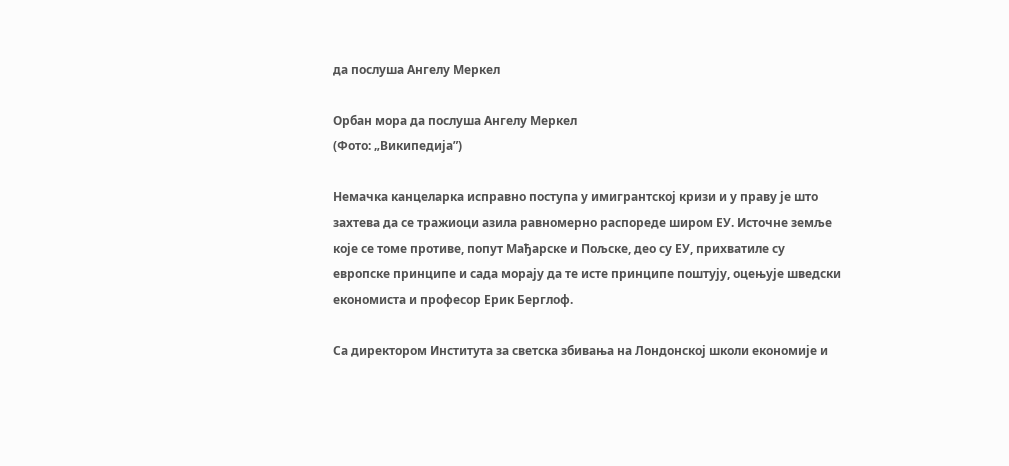да послуша Ангелу Меркел

Орбан мора да послуша Ангелу Меркел
(Фото: „Википедија”)

Немачка канцеларка исправно поступа у имигрантској кризи и у праву је што захтева да се тражиоци азила равномерно распореде широм ЕУ. Источне земље које се томе противе, попут Мађарске и Пољске, део су ЕУ, прихватиле су европске принципе и сада морају да те исте принципе поштују, оцењује шведски економиста и професор Ерик Берглоф.

Са директором Института за светска збивања на Лондонској школи економије и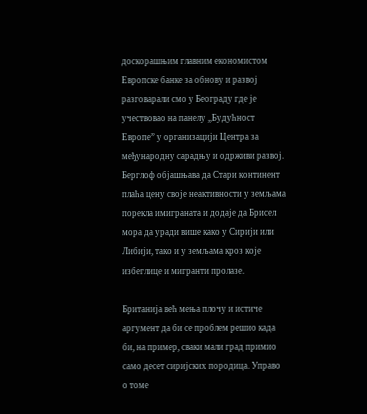доскорашњим главним економистом Европске банке за обнову и развој разговарали смо у Београду где је учествовао на панелу „Будућност Европе” у организацији Центра за међународну сарадњу и одрживи развој. Берглоф објашњава да Стари континент плаћа цену своје неактивности у земљама порекла имиграната и додаје да Брисел мора да уради више како у Сирији или Либији, тако и у земљама кроз које избеглице и мигранти пролазе.

Британија већ мења плочу и истиче аргумент да би се проблем решио када би, на пример, сваки мали град примио само десет сиријских породица. Управо о томе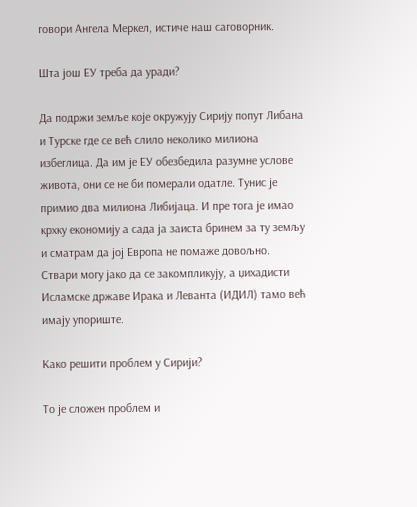говори Ангела Меркел, истиче наш саговорник.

Шта још ЕУ треба да уради?

Да подржи земље које окружују Сирију попут Либана и Турске где се већ слило неколико милиона избеглица. Да им је ЕУ обезбедила разумне услове живота, они се не би померали одатле. Тунис је примио два милиона Либијаца. И пре тога је имао крхку економију а сада ја заиста бринем за ту земљу и сматрам да јој Европа не помаже довољно. Ствари могу јако да се закомпликују, а џихадисти Исламске државе Ирака и Леванта (ИДИЛ) тамо већ имају упориште.

Како решити проблем у Сирији?

То је сложен проблем и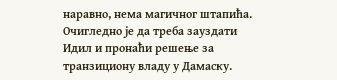наравно, нема магичног штапића. Очигледно је да треба зауздати Идил и пронаћи решење за транзициону владу у Дамаску.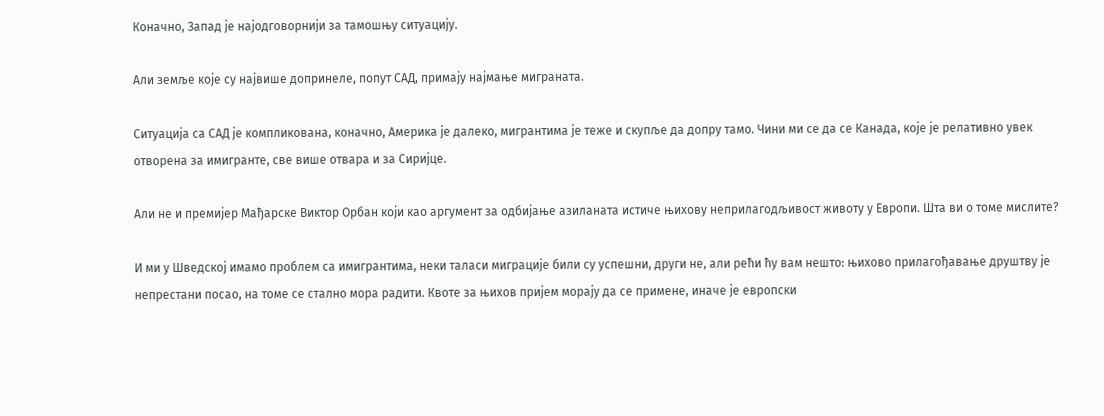Коначно, Запад је најодговорнији за тамошњу ситуацију.

Али земље које су највише допринеле, попут САД, примају најмање миграната.

Ситуација са САД је компликована, коначно, Америка је далеко, мигрантима је теже и скупље да допру тамо. Чини ми се да се Канада, које је релативно увек отворена за имигранте, све више отвара и за Сиријце.

Али не и премијер Мађарске Виктор Орбан који као аргумент за одбијање азиланата истиче њихову неприлагодљивост животу у Европи. Шта ви о томе мислите?

И ми у Шведској имамо проблем са имигрантима, неки таласи миграције били су успешни, други не, али рећи ћу вам нешто: њихово прилагођавање друштву је непрестани посао, на томе се стално мора радити. Квоте за њихов пријем морају да се примене, иначе је европски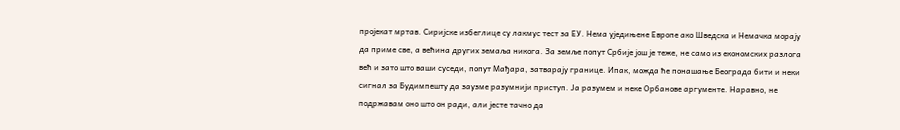пројекат мртав. Сиријске избеглице су лакмус тест за ЕУ. Нема уједињене Европе ако Шведска и Немачка морају да приме све, а већина других земаља никога. За земље попут Србије још је теже, не само из економских разлога већ и зато што ваши суседи, попут Мађара, затварају границе. Ипак, можда ће понашање Београда бити и неки сигнал за Будимпешту да заузме разумнији приступ. Ја разумем и неке Орбанове аргументе. Наравно, не подржавам оно што он ради, али јесте тачно да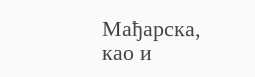Мађарска, као и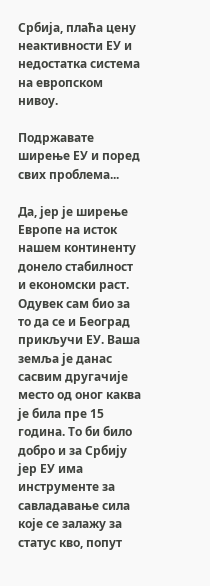Србија, плаћа цену неактивности ЕУ и недостатка система на европском нивоу.

Подржавате ширење ЕУ и поред свих проблема...

Да, јер је ширење Европе на исток нашем континенту донело стабилност и економски раст. Одувек сам био за то да се и Београд прикључи ЕУ. Ваша земља је данас сасвим другачије место од оног каква је била пре 15 година. То би било добро и за Србију јер ЕУ има инструменте за савладавање сила које се залажу за статус кво, попут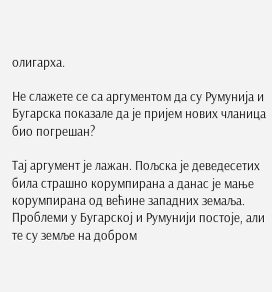олигарха.

Не слажете се са аргументом да су Румунија и Бугарска показале да је пријем нових чланица био погрешан?

Тај аргумент је лажан. Пољска је деведесетих била страшно корумпирана а данас је мање корумпирана од већине западних земаља. Проблеми у Бугарској и Румунији постоје, али те су земље на добром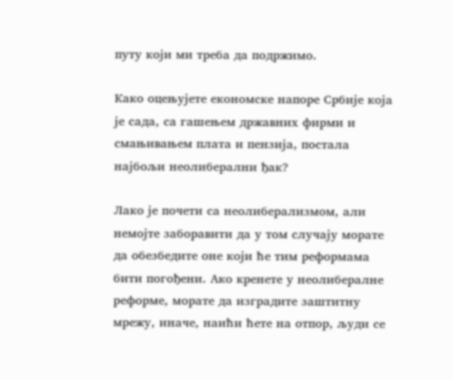путу који ми треба да подржимо.

Како оцењујете економске напоре Србије која је сада, са гашењем државних фирми и смањивањем плата и пензија, постала најбољи неолиберални ђак?

Лако је почети са неолиберализмом, али немојте заборавити да у том случају морате да обезбедите оне који ће тим реформама бити погођени. Ако кренете у неолибералне реформе, морате да изградите заштитну мрежу, иначе, наићи ћете на отпор, људи се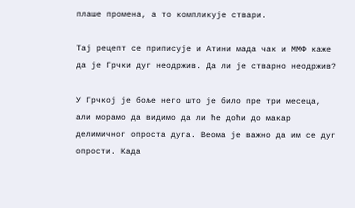плаше промена, а то компликује ствари.

Тај рецепт се приписује и Атини мада чак и ММФ каже да је Грчки дуг неодржив. Да ли је стварно неодржив?

У Грчкој је боље него што је било пре три месеца, али морамо да видимо да ли ће доћи до макар делимичног опроста дуга. Веома је важно да им се дуг опрости. Када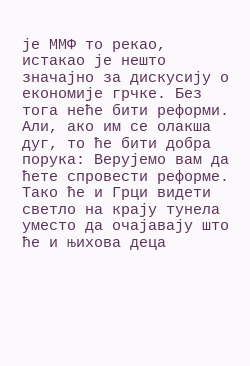је ММФ то рекао, истакао је нешто значајно за дискусију о економије грчке. Без тога неће бити реформи. Али, ако им се олакша дуг, то ће бити добра порука: Верујемо вам да ћете спровести реформе. Тако ће и Грци видети светло на крају тунела уместо да очајавају што ће и њихова деца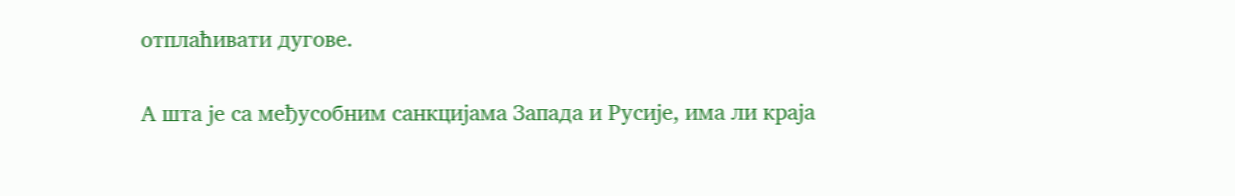отплаћивати дугове.

А шта је са међусобним санкцијама Запада и Русије, има ли краја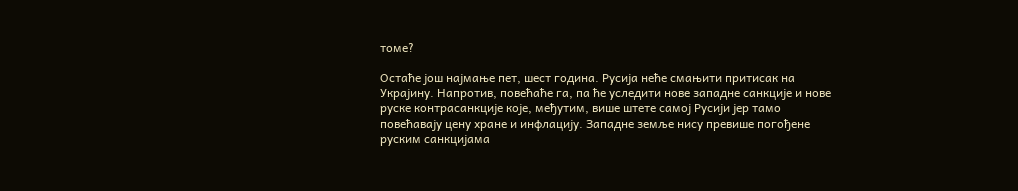томе?

Остаће још најмање пет, шест година. Русија неће смањити притисак на Украјину. Напротив, повећаће га, па ће уследити нове западне санкције и нове руске контрасанкције које, међутим, више штете самој Русији јер тамо повећавају цену хране и инфлацију. Западне земље нису превише погођене руским санкцијама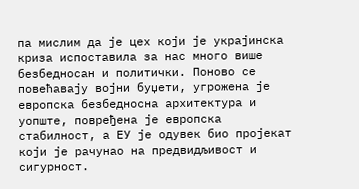па мислим да је цех који је украјинска криза испоставила за нас много више безбедносан и политички. Поново се повећавају војни буџети, угрожена је европска безбедносна архитектура и уопште, повређена је европска стабилност, а ЕУ је одувек био пројекат који је рачунао на предвидљивост и сигурност.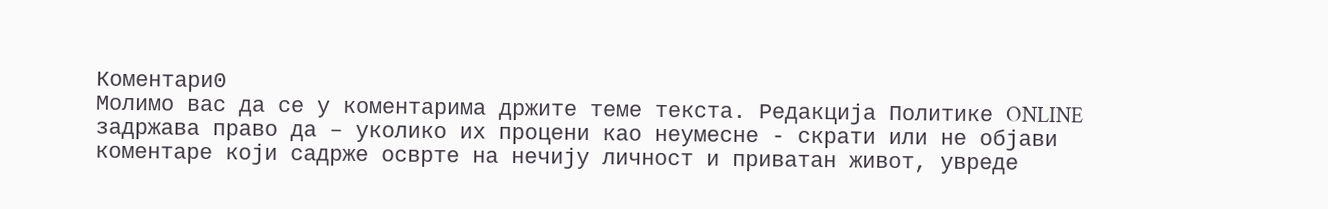Коментари0
Молимо вас да се у коментарима држите теме текста. Редакција Политике ONLINE задржава право да – уколико их процени као неумесне - скрати или не објави коментаре који садрже осврте на нечију личност и приватан живот, увреде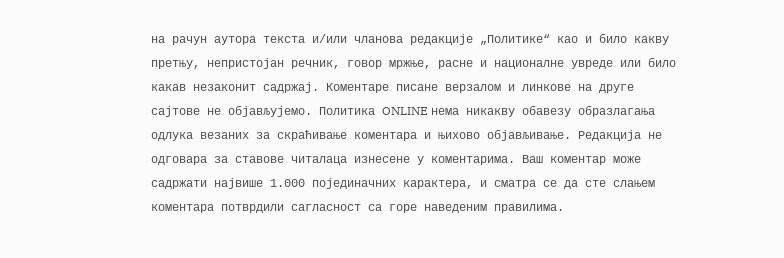на рачун аутора текста и/или чланова редакције „Политике“ као и било какву претњу, непристојан речник, говор мржње, расне и националне увреде или било какав незаконит садржај. Коментаре писане верзалом и линкове на друге сајтове не објављујемо. Политика ONLINE нема никакву обавезу образлагања одлука везаних за скраћивање коментара и њихово објављивање. Редакција не одговара за ставове читалаца изнесене у коментарима. Ваш коментар може садржати највише 1.000 појединачних карактера, и сматра се да сте слањем коментара потврдили сагласност са горе наведеним правилима.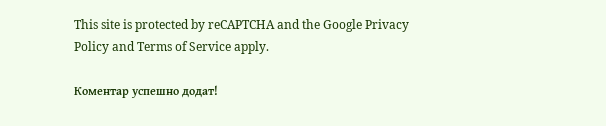This site is protected by reCAPTCHA and the Google Privacy Policy and Terms of Service apply.

Комeнтар успeшно додат!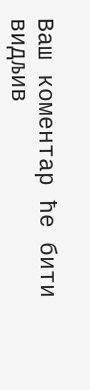Ваш комeнтар ћe бити видљив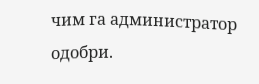чим га администратор одобри.